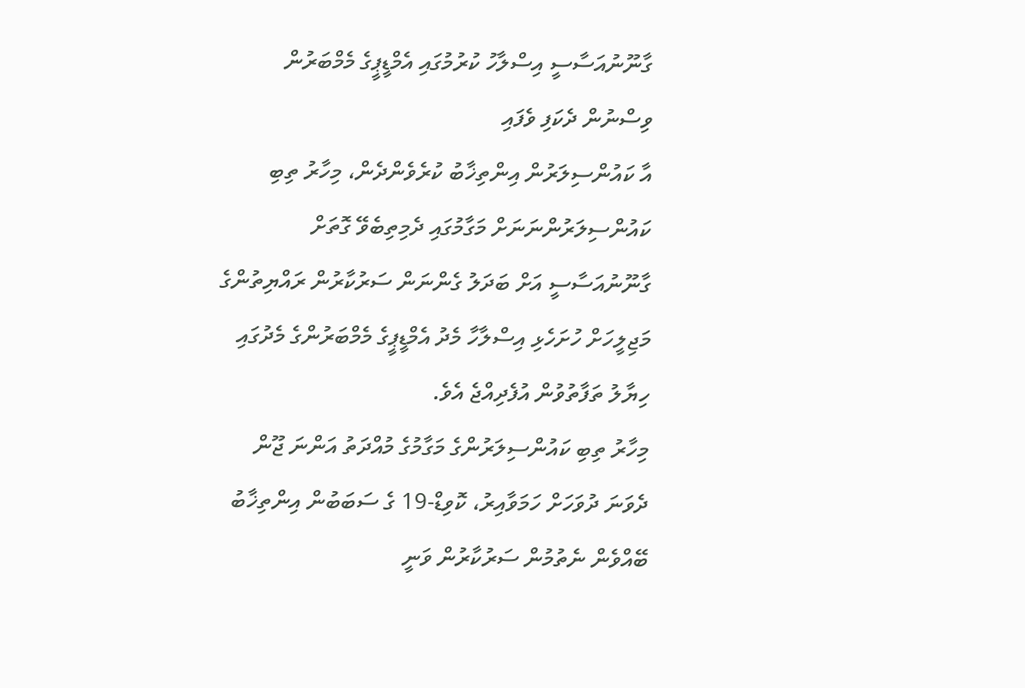ގާނޫނުއަސާސީ އިސްލާހު ކުރުމުގައި އެމްޑީޕީގެ މެމްބަރުން ވިސްނުން ދެކަފި ވެފައި
އާ ކައުންސިލަރުން އިންތިޚާބު ކުރެވެންދެން، މިހާރު ތިބި ކައުންސިލަރުންނަނަށް މަގާމުގައި ދެމިތިބެވޭ ގޮތަށް ގާނޫނުއަސާސީ އަށް ބަދަލު ގެންނަން ސަރުކާރުން ރައްޔިތުންގެ މަޖިލީހަށް ހުށަހެޅި އިސްލާހާ މެދު އެމްޑީޕީގެ މެމްބަރުންގެ މެދުގައި ހިޔާލު ތަފާތުވުން އުފެދިއްޖެ އެވެ.
މިހާރު ތިބި ކައުންސިލަރުންގެ މަގާމުގެ މުއްދަތު އަންނަ ޖޫން ދެވަނަ ދުވަހަށް ހަމަވާއިރު، ކޮވިޑް-19 ގެ ސަބަބުން އިންތިޚާބު ބޭއްވެން ނެތުމުން ސަރުކާރުން ވަނީ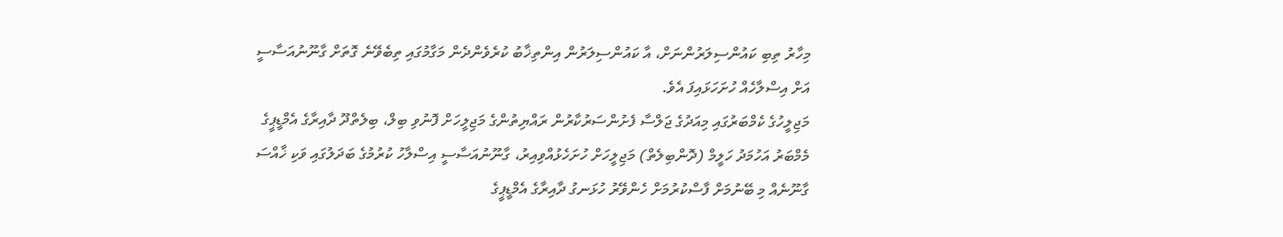މިހާރު ތިބި ކައުންސިލަރުންނަށް، އާ ކައުންސިލަރުން އިންތިޚާބު ކުރެވެންދެން މަގާމުގައި ތިބެވޭނެ ގޮތަށް ގާނޫނުއަސާސީ އަށް އިސްލާހެއް ހުށަހަޅައިފަ އެވެ.
މަޖިލީހުގެ ކެމްބަރުގައި މިއަދުގެ ޖަލްސާ ފެށުންސަރުކާރުން ރައްޔިތުންގެ މަޖިލީހަށް ފޮނުވި ބިލް، ބިލެތްދޫ ދާއިރާގެ އެމްޑީޕީގެ މެމްބަރު އަހުމަދު ހަލީމް (ދޮންބިލެތް) މަޖިލީހަށް ހުށަހެޅުއްވިއިރު، ގާނޫނުއަސާސީ އިސްލާހު ކުރުމުގެ ބަދަލުގައި ވަކި ޚާއްސަ ގާނޫނެއް މި ބޭނުމަށް ފާސްކުރުމަށް ހެންވޭރު ހުޅަނގު ދާއިރާގެ އެމްޑީޕީގެ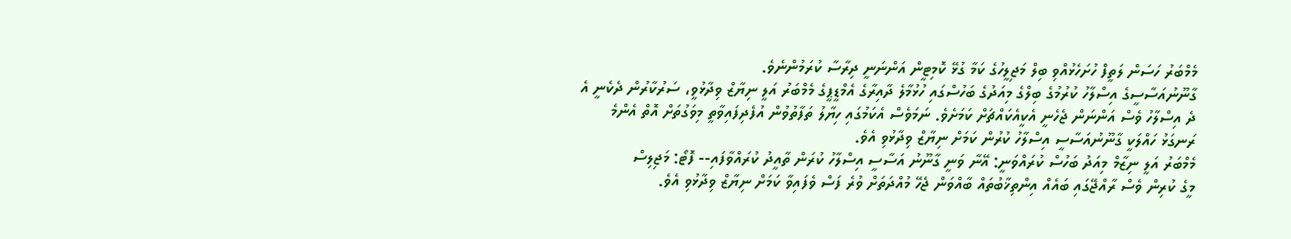މެމްބަރު ހަސަން ލަތީފް ހުށަހެޅުއްވި ބިލް މަޖިލީހުގެ ކަމާ ގުޅޭ ކޮމިޓީން އަންނަނީ ދިރާސާ ކުރަމުންނެވެ.
ގާނޫނުއަސާސީގެ އިސްލާހު ކުރުމުގެ ބިލްގެ މިއަދުގެ ބަހުސްގައި ހުޅުމާލެ ދާއިރާގެ އެމްޑީޕީގެ މެމްބަރު އަލީ ނިޔާޒް ވިދާޅުވީ، ސަރުކާރުން ދެކެނީ އެ ދެ އިސްލާހު ވެސް އަންނަން ޖެހެނީ އެކީއެކައްޗަށް ކަމަށެވެ. ނަމަވެސް އެކަމުގައި ހިޔާލު ތަފާތުވުން އުފެދިފައިވާތީ މިވަގުތަށް އޮތް އެންމެ ރަނގަޅު ހައްލަކީ ގާނޫނުއަސާސީ އިސްލާހު ކުރުން ކަމަށް ނިޔާޒް ވިދާޅުވި އެވެ.
މެމްބަރު އަލީ ނިޒާމް މިއަދު ބަހުސް ކުރައްވަނީ: އޭނާ ވަނީ ގާނޫނު އަސާސީ އިސްލާހު ކުރަން ތާއީދު ކުރައްވާފައި-- ފޮޓޯ: މަޖިލިސް
މީގެ ކުރިން ވެސް ރާއްޖޭގައި ބައެއް އިންތިޚާބުތައް ބާއްވަން ޖެހޭ މުއްދަތަށް ވުރެ ފަސް ވެފައިވާ ކަމަށް ނިޔާޒް ވިދާޅުވި އެވެ.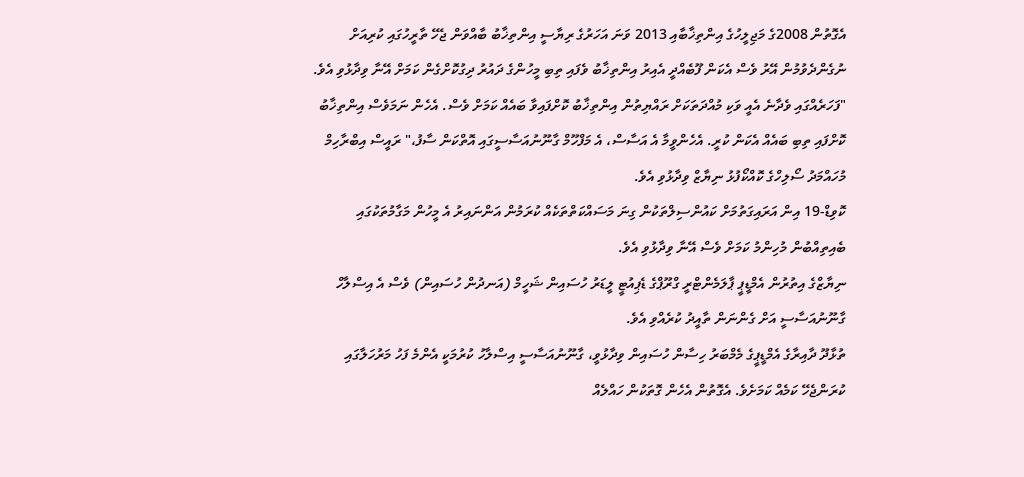އެގޮތުން 2008ގެ މަޖިލީހުގެ އިންތިޚާބާއި 2013 ވަނަ އަހަރުގެ ރިޔާސީ އިންތިޚާބު ބާއްވަން ޖެހޭ ތާރީހުގައި ކުރިއަށް ނުގެންދެވުމުން އޭރު ވެސް އެކަން ފޫބެއްދީ އެއިރު އިންތިޚާބު ވެފައި ތިބި މީހުންގެ ދައުރު ދިގުކޮށްގެން ކަމަށް އޭނާ ވިދާޅުވި އެވެ.
"ފަހަރެއްގައި ވެދާނެ އެއީ ވަކި މުއްދަތަކަށް ރައްޔިތުން އިންތިޚާބު ކޮށްފައިވާ ބައެއް ކަމަށް ވެސް. އެހެން ނަމަވެސް އިންތިޚާބު ކޮށްފައި ތިބި ބައެއް އެކަން ކުރީ. އެހެންވީމާ އެ އަސާސް، އެ މަފްހޫމް ގާނޫނުއަސާސީގައި އޮތްކަން ސާފު،" ރައީސް އިބްރާހިމް މުހައްމަދު ސޯލިހްގެ ކޮއްކޯފުޅު ނިޔާޒް ވިދާޅުވި އެވެ.
ކޮވިޑް-19 އިން އަރައިގަތުމަށް ކައުންސިލްތަކުން ގިނަ މަސައްކަތްތަކެއް ކުރަމުން އަންނައިރު އެ މީހުން މަގާމުތަކުގައި ބެއިތިއްބުން މުހިންމު ކަމަށް ވެސް އޭނާ ވިދާޅުވި އެވެ.
ނިޔާޒްގެ އިތުރުން އެމްޑީޕީ ޕާލަމެންޓްރީ ގްރޫޕްގެ ޑެޕިއުޓީ ލީޑަރު ހުސައިން ޝަހީމް (އަނދުން ހުސައިން) ވެސް އެ އިސްލާހް ގާނޫނުއަސާސީ އަށް ގެންނަން ތާއީދު ކުރެއްވި އެވެ.
ތުޅާދޫ ދާއިރާގެ އެމްޑީޕީގެ މެމްބަރު ހިސާން ހުސައިން ވިދާޅުވީ، ގާނޫނުއަސާސީ އިސްލާހު ކުރުމަކީ އެންމެ ފަހު މަރުހަލާގައި ކުރަންޖެހޭ ކަމެއް ކަމަށެވެ. އެގޮތުން އެހެން ގޮތަކުން ހައްލެއް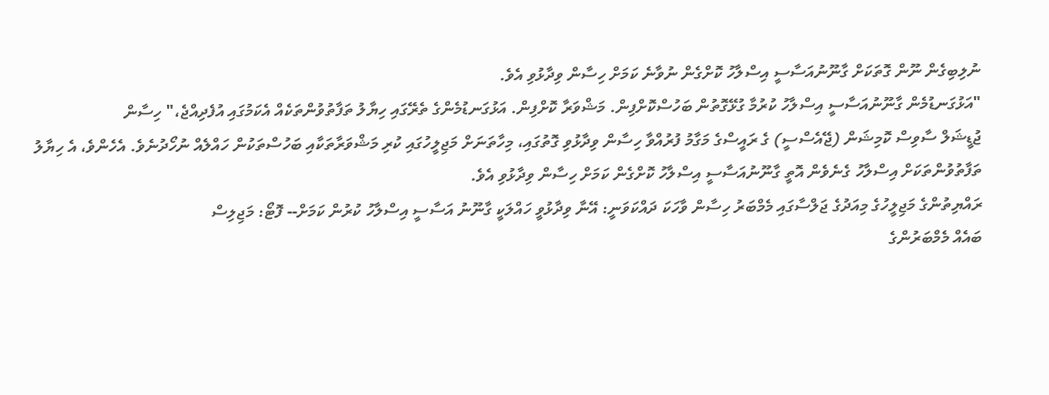ނުލިބިގެން ނޫން ގޮތަކަށް ގާނޫނުއަސާސީ އިސްލާހު ކޮށްގެން ނުވާނެ ކަމަށް ހިސާން ވިދާޅުވި އެވެ.
"އަޅުގަނޑުމެން ގާނޫނުއަސާސީ އިސްލާހު ކުރުމާ ގުޅޭގޮތުން ބަހުސްކޮށްފިން. މަޝްވަރާ ކޮށްފިން. އަޅުގަނޑުމެންގެ ތެރޭގައި ހިޔާލު ތަފާތުވުންތަކެއް އެކަމުގައި އުފެދިއްޖެ،" ހިސާން
ޖުޑީޝަލް ސާވިސް ކޮމިޝަން (ޖޭއެސްސީ) ގެ ރައީސްގެ މަގާމު ފުރުއްވާ ހިސާން ވިދާޅުވި ގޮތުގައި، މިހާތަނަށް މަޖިލީހުގައި ކުރި މަޝްވަރާތަކާއި ބަހުސްތަކުން ހައްލެއް ނުހޯދުނެވެ. އެހެންވެ، އެ ހިޔާލު ތަފާތުވުންތަކަށް އިސްލާހު ގެނެވެން އޮތީ ގާނޫނުއަސާސީ އިސްލާހު ކޮށްގެން ކަމަށް ހިސާން ވިދާޅުވި އެވެ.
ރައްޔިތުންގެ މަޖިލީހުގެ މިއަދުގެ ޖަލްސާގައި މެމްބަރު ހިސާން ވާހަކަ ދައްކަވަނީ: އޭނާ ވިދާޅުވީ ހައްލަކީ ގާނޫނު އަސާސީ އިސްލާހު ކުރުން ކަމަށް-- ފޮޓޯ: މަޖިލިސް
ބައެއް މެމްބަރުންގެ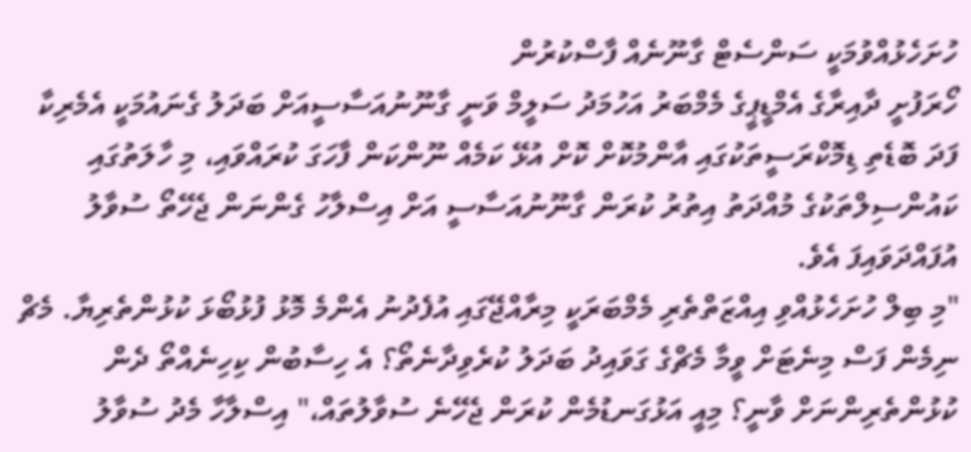ހުށަހެޅުއްވުމަކީ ސަންސެޓް ގާނޫނެއް ފާސްކުރުން
ހޯރަފުށީ ދާއިރާގެ އެމްޑީޕީގެ މެމްބަރު އަހުމަދު ސަލީމް ވަނީ ގާނޫނުއަސާސީއަށް ބަދަލު ގެނައުމަކީ އެމެރިކާ ފަދަ ބޮޑެތި ޑިމޮކްރަސީތަކުގައި އާންމުކޮށް ކޮށް އުޅޭ ކަމެއް ނޫންކަން ފާހަގަ ކުރައްވައި، މި ހާލަތުގައި ކައުންސިލްތަކުގެ މުއްދަތު އިތުރު ކުރަން ގާނޫނުއަސާސީ އަށް އިސްލާހު ގެންނަން ޖެހޭތޯ ސުވާލު އުފައްދަވައިފަ އެވެ.
"މި ބިލް ހުށަހެޅުއްވި އިއްޒަތްތެރި މެމްބަރަކީ މިރާއްޖޭގައި އުފެދުނު އެންމެ މޮޅު ފުޅުބޯޅަ ކުޅުންތެރިޔާ. މެޗް ނިމެން ފަސް މިނެޓަށް ވީމާ މެޗްގެ ގަވައިދު ބަދަލު ކުރެވިދާނެތޯ؟ އެ ހިސާބުން ކިހިނެއްތޯ ދެން ކުޅުންތެރިންނަށް ވާނީ؟ މިއީ އަޅުގަނޑުމެން ކުރަން ޖެހޭނެ ސުވާލުތައް،" އިސްލާހާ މެދު ސުވާލު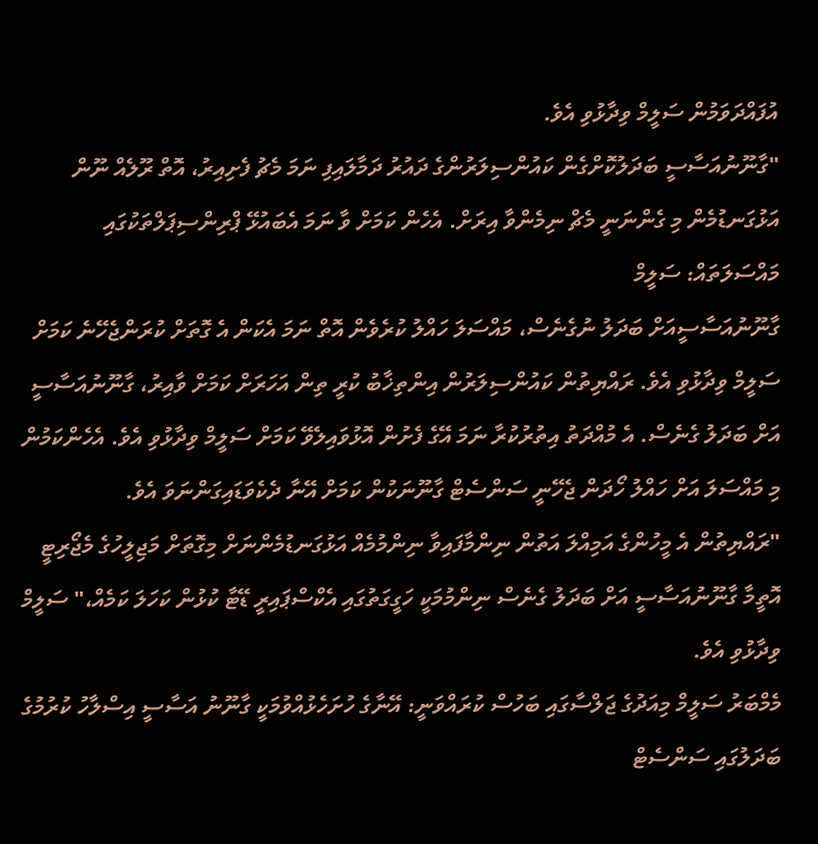އުފައްދަވަމުން ސަލީމް ވިދާޅުވި އެވެ.
"ގާނޫނުއަސާސީ ބަދަލުކޮށްގެން ކައުންސިލަރުންގެ ދައުރު ދަމާލައިފި ނަމަ މެޗު ފެށިއިރު، އޮތް ރޫލެއް ނޫން އަޅުގަނޑުމެން މި ގެންނަނީ މެޗް ނިމެންވާ އިރަށް. އެހެން ކަމަށް ވާ ނަމަ އެބައުޅޭ ޕްރިންސިޕަލްތަކުގައި މައްސަލަތައް: ސަލީމް
ގާނޫނުއަސާސީއަށް ބަދަލު ނުގެނެސް، މައްސަލަ ހައްލު ކުރެވެން އޮތް ނަމަ އެކަން އެ ގޮތަށް ކުރަންޖެހޭނެ ކަމަށް ސަލީމް ވިދާޅުވި އެވެ. ރައްޔިތުން ކައުންސިލަރުން އިންތިޚާބު ކުރީ ތިން އަހަރަށް ކަމަށް ވާއިރު، ގާނޫނުއަސާސީ އަށް ބަދަލު ގެނެސް. އެ މުއްދަތު އިތުރުކުރާ ނަމަ އޭގެ ފެށުން އޮޅުވައިލެވޭ ކަމަށް ސަލީމް ވިދާޅުވި އެވެ. އެހެންކަމުން މި މައްސަލަ އަށް ހައްލު ހޯދަން ޖެހޭނީ ސަންސެޓް ގާނޫނަކުން ކަމަށް އޭނާ ދެކެވަޑައިގަންނަވަ އެވެ.
"ރައްޔިތުން އެ މީހުންގެ އަމިއްލަ އަތުން ނިންމާފައިވާ ނިންމުމެއް އަޅުގަނޑުމެންނަށް މިގޮތަށް މަޖިލީހުގެ މެޖޯރިޓީ އޮތީމާ ގާނޫނުއަސާސީ އަށް ބަދަލު ގެނެސް ނިންމުމަކީ ހަގީގަތުގައި އެކްސްޕައިރީ ޑޭޓާ ކުޅުން ކަހަލަ ކަމެއް،" ސަލީމް ވިދާޅުވި އެވެ.
މެމްބަރު ސަލީމް މިއަދުގެ ޖަލްސާގައި ބަހުސް ކުރައްވަނީ: އޭނާގެ ހުށަހެޅުއްވުމަކީ ގާނޫނު އަސާސީ އިސްލާހު ކުރުމުގެ ބަދަލުގައި ސަންސެޓް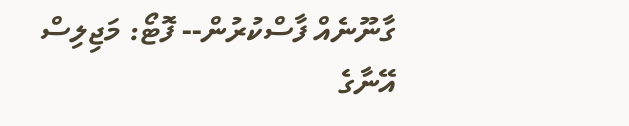ގާނޫނެއް ފާސްކުރުން-- ފޮޓޯ: މަޖިލިސް
އޭނާގެ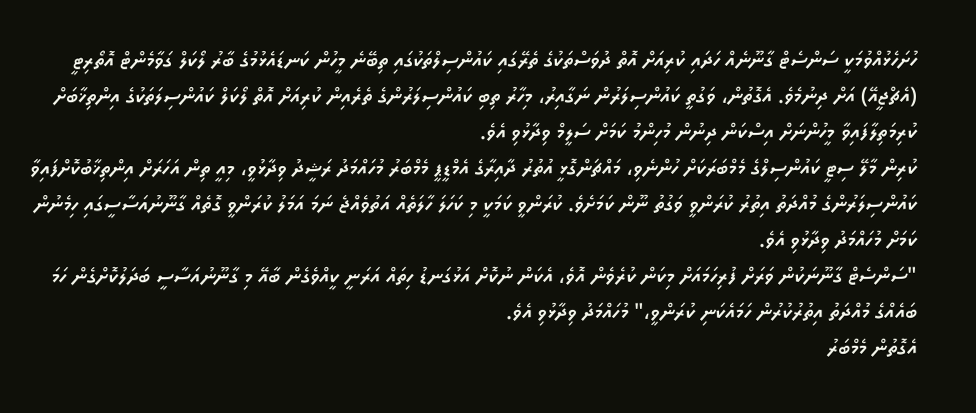ހުށަހެޅުއްވުމަކީ ސަންސެޓް ގާނޫނެއް ހަދައި ކުރިއަށް އޮތް ދުވަސްތަކުގެ ތެރޭގައި ކައުންސިލްތަކުގައި ތިބޭނެ މީހުން ކަނޑައެޅުމުގެ ބާރު ލޯކަލް ގަވާމެންޓް އޮތޯރިޓީ (އެޗްޖީއޭ) އަށް ދިނުމެވެ. އެގޮތުން، ވަގުތީ ކައުންސިލަރުން ނަގާއިރު، މިހާރު ތިބި ކައުންސިލަރުންގެ ތެރެއިން ކުރިއަށް އޮތް ލޯކަލް ކައުންސިލަތަކުގެ އިންތިޚާބަށް ކުރިމަތިލާފައިވާ މީހުންނަށް އިސްކަން ދިނުން މުހިންމު ކަމަށް ސަލީމް ވިދާޅުވި އެވެ.
ކުރިން މާލޭ ސިޓީ ކައުންސިލްގެ މެމްބަރަކަށް ހުންނެވި، މައްޗަންގޮޅީ އުތުރު ދާއިރާގެ އެމްޑީޕީ މެމްބަރު މުހައްމަދު ރަޝީދު ވިދާޅުވީ، މިއީ ތިން އަހަރަށް އިންތިޚާބުކޮށްފައިވާ ކައުންސިލަރުންގެ މުއްދަތު އިތުރު ކުރަންވީ ވަގުތު ނޫން ކަމަށެވެ. ކުރަންވީ ކަމަކީ މި ކަހަލަ ހާލަތެއް އަތުވެއްޖެ ނަމަ އަމަލު ކުރަންވީ ގޮތެއް ގާނޫނުއަސާސީގައި ހިމެނުން ކަމަށް މުހައްމަދު ވިދާޅުވި އެވެ.
"ސަންސެޓް ގާނޫނަކުން ވަރަށް ފުރިހަމައަށް މިކަން ކުރެވެން އޮވެ، އެކަން ނުކޮށް އަޅުގަނޑު ހިތައް އަރަނީ ކީއްވެގެން ބާއޭ މި ގާނޫނުއަސާސީ ބަދަލުކޮށްގެން ހަމަ ބައެއްގެ މުއްދަތު އިތުރުކުރުން ހަމައެކަނި ކުރަންވީ،" މުހައްމަދު ވިދާޅުވި އެވެ.
އެގޮތުން މެމްބަރު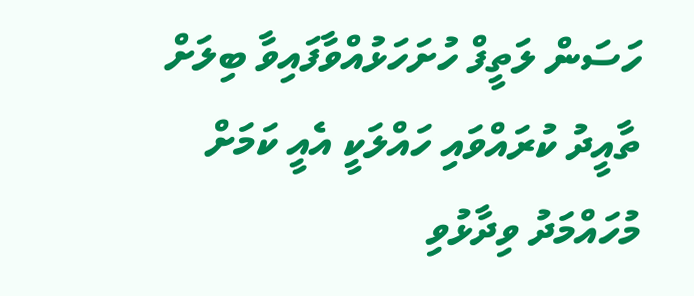ހަސަން ލަތީފް ހުށަހަޅުއްވާފައިވާ ބިލަށް ތާއީދު ކުރައްވައި ހައްލަކީ އެއީ ކަމަށް މުހައްމަދު ވިދާޅުވި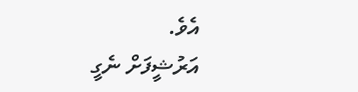އެވެ.
އަރުޝީފަށް ނެގީ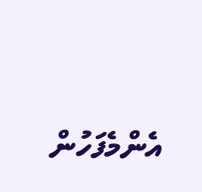އެންމެފަހުން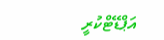އަޕްޑޭޓްކުރީ